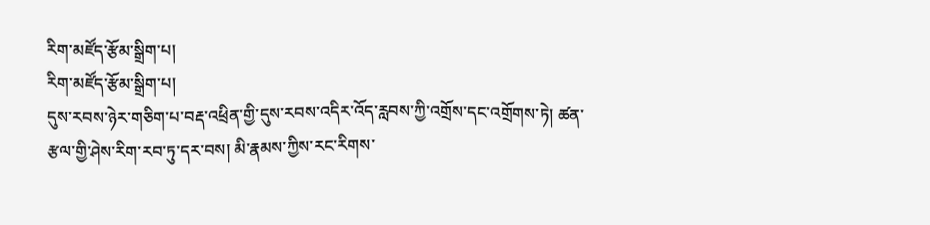རིག་མཛོད་རྩོམ་སྒྲིག་པ།
རིག་མཛོད་རྩོམ་སྒྲིག་པ།
དུས་རབས་ཉེར་གཅིག་པ་བརྡ་འཕྲིན་གྱི་དུས་རབས་འདིར་འོད་རླབས་ཀྱི་འགྲོས་དང་འགྲོགས་ཏེ། ཚན་རྩལ་གྱི་ཤེས་རིག་རབ་ཏུ་དར་བས། མི་རྣམས་ཀྱིས་རང་རིགས་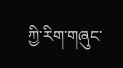ཀྱི་རིག་གཞུང་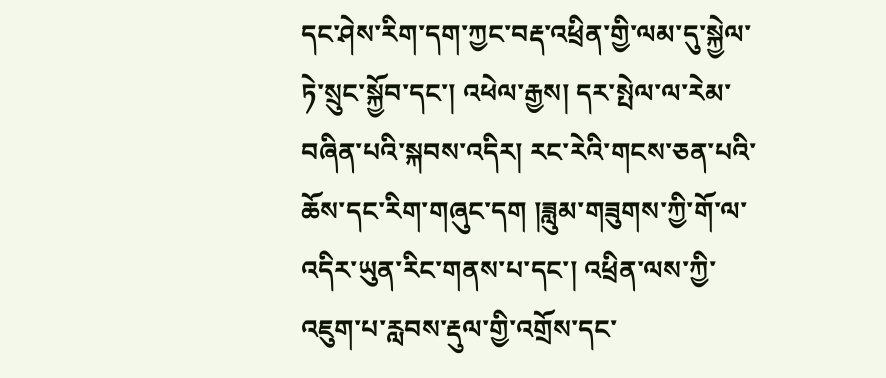དང་ཤེས་རིག་དག་ཀྱང་བརྡ་འཕྲིན་གྱི་ལམ་དུ་སྐྱེལ་ཏེ་སྲུང་སྐྱོབ་དང་། འཕེལ་རྒྱས། དར་སྤེལ་ལ་རེམ་བཞིན་པའི་སྐབས་འདིར། རང་རེའི་གངས་ཅན་པའི་ཆོས་དང་རིག་གཞུང་དག །ཟླུམ་གཟུགས་ཀྱི་གོ་ལ་འདིར་ཡུན་རིང་གནས་པ་དང་། འཕྲིན་ལས་ཀྱི་འཇུག་པ་རླབས་རྡུལ་གྱི་འགྲོས་དང་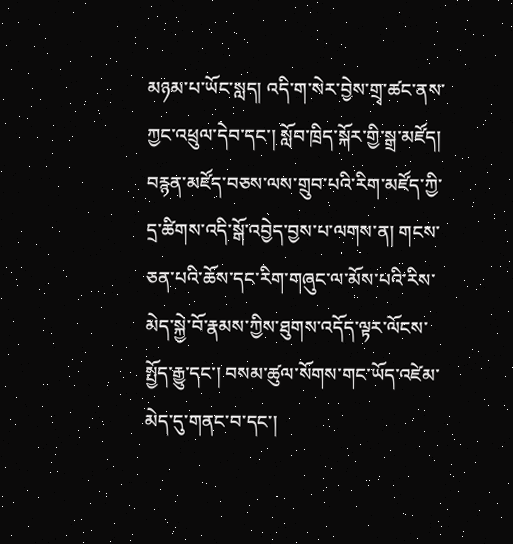མཉམ་པ་ཡོང་སླད། འདི་ག་སེར་བྱེས་གྲྭ་ཚང་ནས་ཀྱང་འཕྲུལ་དེབ་དང་། སློབ་ཁྲིད་སྐོར་གྱི་སྒྲ་མཛོད། བརྙན་མཛོད་བཅས་ལས་གྲུབ་པའི་རིག་མཛོད་ཀྱི་དྲ་ཚིགས་འདི་སྒོ་འབྱེད་བྱས་པ་ལགས་ན། གངས་ཅན་པའི་ཆོས་དང་རིག་གཞུང་ལ་མོས་པའི་རིས་མེད་སྐྱེ་བོ་རྣམས་ཀྱིས་ཐུགས་འདོད་ལྟར་ལོངས་སྤྱོད་རྒྱུ་དང་། བསམ་ཚུལ་སོགས་གང་ཡོད་འཛེམ་མེད་དུ་གནང་བ་དང་།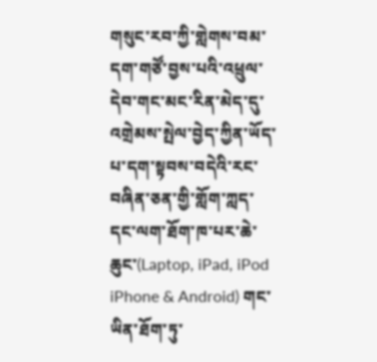གསུང་རབ་ཀྱི་གླེགས་བམ་དག་གཙོ་བྱས་པའི་འཕྲུལ་དེབ་གང་མང་རིན་མེད་དུ་འགྲེམས་སྤེལ་བྱེད་ཀྱིན་ཡོད་པ་དག་སྟབས་བདེའི་རང་བཞིན་ཅན་གྱི་གློག་ཀླད་དང་ལག་ཐོག་ཁ་པར་ཆེ་ཆུང་(Laptop, iPad, iPod iPhone & Android) གང་ཡིན་ཐོག་ཏུ་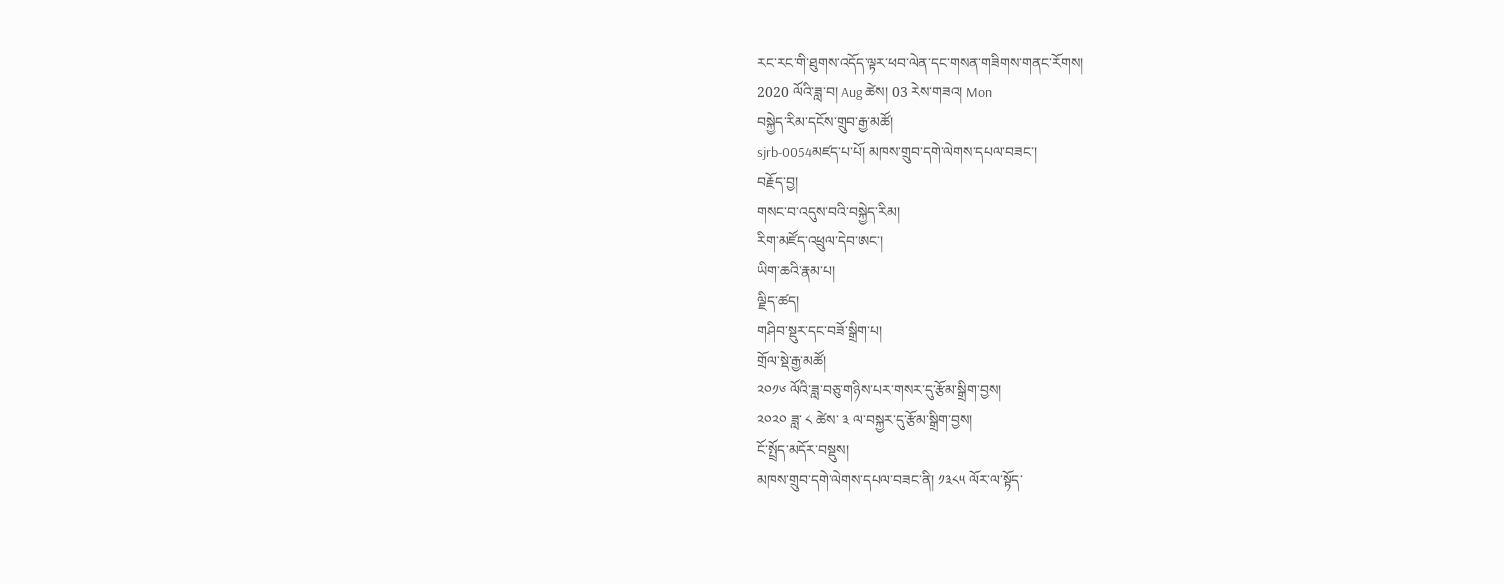རང་རང་གི་ཐུགས་འདོད་ལྟར་ཕབ་ལེན་དང་གསན་གཟིགས་གནང་རོགས།
2020 ལོའི་ཟླ་བ། Aug ཚེས། 03 རེས་གཟའ། Mon
བསྐྱེད་རིམ་དངོས་གྲུབ་རྒྱ་མཚོ།
sjrb-0054མཛད་པ་པོ། མཁས་གྲུབ་དགེ་ལེགས་དཔལ་བཟང་།
བརྗོད་བྱ།
གསང་བ་འདུས་བའི་བསྐྱེད་རིམ།
རིག་མཛོད་འཕྲུལ་དེབ་ཨང་།
ཡིག་ཆའི་རྣམ་པ།
ལྗིད་ཚད།
གཤིབ་སྡུར་དང་བཟོ་སྒྲིག་པ།
གྲོལ་སྡེ་རྒྱ་མཚོ།
༢༠༡༦ ལོའི་ཟླ་བཅུ་གཉིས་པར་གསར་དུ་རྩོམ་སྒྲིག་བྱས།
༢༠༢༠ ཟླ་ ༨ ཚེས་ ༣ ལ་བསྐྱར་དུ་རྩོམ་སྒྲིག་བྱས།
ངོ་སྤྲོད་མདོར་བསྡུས།
མཁས་གྲུབ་དགེ་ལེགས་དཔལ་བཟང་ནི། ༡༣༨༥ ལོར་ལ་སྟོད་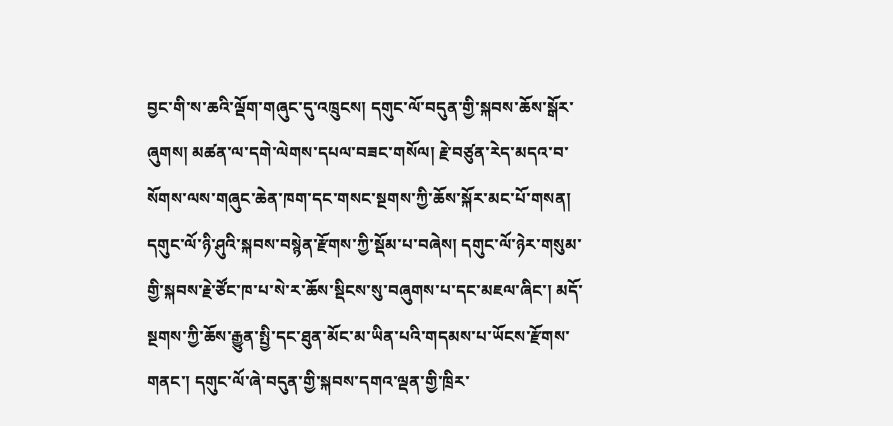བྱང་གི་ས་ཆའི་ལྡོག་གཞུང་དུ་འཁྲུངས། དགུང་ལོ་བདུན་གྱི་སྐབས་ཆོས་སྒོར་ཞུགས། མཚན་ལ་དགེ་ལེགས་དཔལ་བཟང་གསོལ། རྗེ་བཙུན་རེད་མདའ་བ་སོགས་ལས་གཞུང་ཆེན་ཁག་དང་གསང་སྔགས་ཀྱི་ཆོས་སྐོར་མང་པོ་གསན། དགུང་ལོ་ཉི་ཤུའི་སྐབས་བསྙེན་རྫོགས་ཀྱི་སྡོམ་པ་བཞེས། དགུང་ལོ་ཉེར་གསུམ་གྱི་སྐབས་རྗེ་ཙོང་ཁ་པ་སེ་ར་ཆོས་སྡིངས་སུ་བཞུགས་པ་དང་མཇལ་ཞིང་། མདོ་སྔགས་ཀྱི་ཆོས་རྒྱུན་སྤྱི་དང་ཐུན་མོང་མ་ཡིན་པའི་གདམས་པ་ཡོངས་རྫོགས་གནང་། དགུང་ལོ་ཞེ་བདུན་གྱི་སྐབས་དགའ་ལྡན་གྱི་ཁྲིར་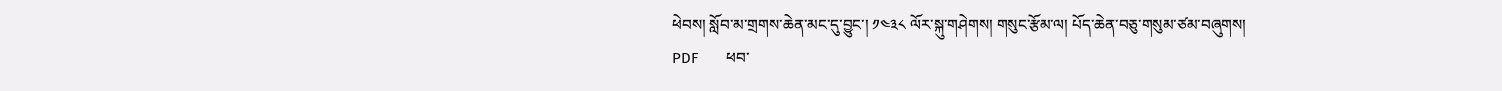ཕེབས། སློབ་མ་གྲགས་ཆེན་མང་དུ་བྱུང་། ༡༤༣༨ ལོར་སྐུ་གཤེགས། གསུང་རྩོམ་ལ། པོད་ཆེན་བཅུ་གསུམ་ཙམ་བཞུགས།
PDF       ཕབ་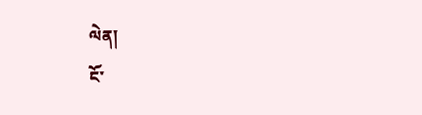ལེན།
ངོ་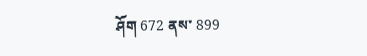ཤོག 672 ནས་ 899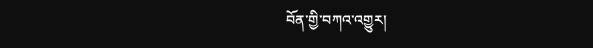བོན་གྱི་བཀའ་འགྱུར།